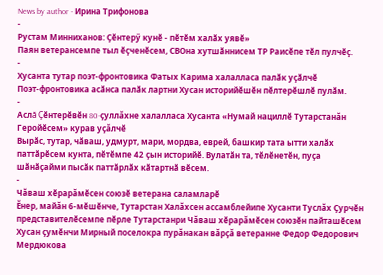News by author - Ирина Трифонова
-
Рустам Минниханов: Ҫӗнтерӳ кунӗ - пӗтӗм халӑх уявӗ»
Паян ветерансемпе тыл ӗҫченӗсем, СВОна хутшӑннисем ТР Раисӗпе тӗл пулчӗҫ.
-
Хусанта тутар поэт-фронтовика Фатых Карима халалласа палӑк уҫӑлчӗ
Поэт-фронтовика асӑнса палӑк лартни Хусан историйӗшӗн пӗлтерӗшлӗ пулӑм.
-
Аслă Çӗнтерӗвӗн 80-çуллăхне халалласа Хусанта «Нумай нациллӗ Тутарстанăн Геройӗсем» курав уçăлчӗ
Вырӑс, тутар, чӑваш, удмурт, мари, мордва, еврей, башкир тата ытти халӑх паттӑрӗсем кунта, пӗтӗмпе 42 çын историйӗ. Вулатӑн та, тӗлӗнетӗн, пуçа шӑнӑçайми пысӑк паттӑрлӑх кӑтартнӑ вӗсем.
-
Чăваш хӗрарăмӗсен союзӗ ветерана саламларӗ
Ӗнер, майăн 6-мӗшӗнче, Тутарстан Халăхсен ассамблейипе Хусанти Туслăх Çурчӗн представителӗсемпе пӗрле Тутарстанри Чăваш хӗрарăмӗсен союзӗн пайташӗсем Хусан çумӗнчи Мирный поселокра пурăнакан вăрçă ветеранне Федор Федорович Мердюкова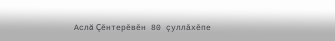Аслă Çӗнтерӗвӗн 80 çуллăхӗпе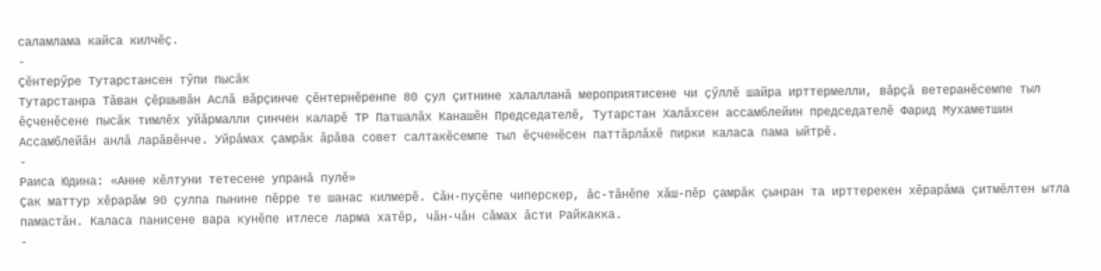саламлама кайса килчӗç.
-
Çӗнтерӳре Тутарстансен тӳпи пысăк
Тутарстанра Тăван çӗршывăн Аслă вăрçинче çӗнтернӗренпе 80 çул çитнине халалланă мероприятисене чи çӳллӗ шайра ирттермелли, вăрçă ветеранӗсемпе тыл ӗçченӗсене пысăк тимлӗх уйăрмалли çинчен каларӗ ТР Патшалăх Канашӗн Председателӗ, Тутарстан Халăхсен ассамблейин председателӗ Фарид Мухаметшин Ассамблейăн анлă ларăвӗнче. Уйрăмах çамрăк ăрăва совет салтакӗсемпе тыл ӗçченӗсен паттăрлăхӗ пирки каласа пама ыйтрӗ.
-
Раиса Юдина: «Анне кӗлтуни тетесене упранă пулӗ»
Çак маттур хӗрарăм 90 çулпа пынине пӗрре те шанас килмерӗ. Сăн-пуçӗпе чиперскер, ăс-тăнӗпе хăш-пӗр çамрăк çынран та ирттерекен хӗрарăма çитмӗлтен ытла памастăн. Каласа панисене вара кунӗпе итлесе ларма хатӗр, чăн-чăн сăмах ăсти Райкакка.
-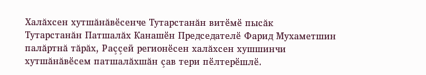Халăхсен хутшăнăвӗсенче Тутарстанăн витӗмӗ пысăк
Тутарстанăн Патшалăх Канашӗн Председателӗ Фарид Мухаметшин палăртнă тăрăх, Раççей регионӗсен халăхсен хушшинчи хутшăнăвӗсем патшалăхшăн çав тери пӗлтерӗшлӗ.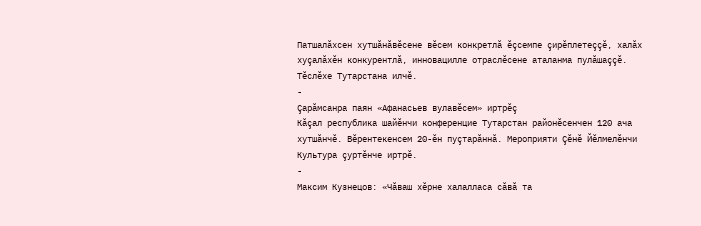Патшалăхсен хутшăнăвӗсене вӗсем конкретлă ӗçсемпе çирӗплетеççӗ, халăх хуçалăхӗн конкурентлă, инновацилле отраслӗсене аталанма пулăшаççӗ. Тӗслӗхе Тутарстана илчӗ.
-
Çарăмсанра паян «Афанасьев вулавӗсем» иртрӗç
Кăçал республика шайӗнчи конференцие Тутарстан районӗсенчен 120 ача хутшăнчӗ. Вӗрентекенсем 20-ӗн пуçтарăннă. Мероприяти Çӗнӗ Йӗлмелӗнчи Культура çуртӗнче иртрӗ.
-
Максим Кузнецов: «Чăваш хӗрне халалласа сăвă та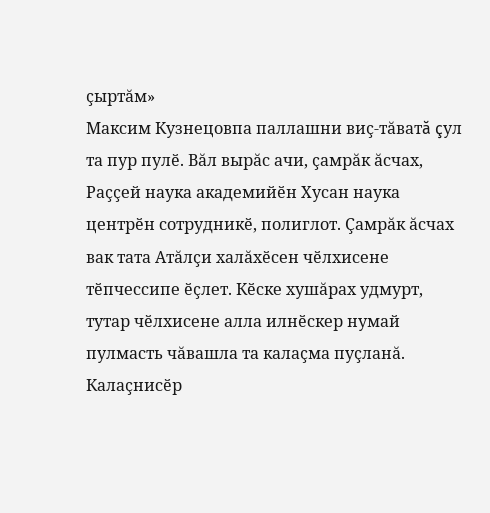çыртăм»
Максим Кузнецовпа паллашни виç-тăватă çул та пур пулӗ. Вăл вырăс ачи, çамрăк ăсчах, Раççей наука академийӗн Хусан наука центрӗн сотрудникӗ, полиглот. Çамрăк ăсчах вак тата Атăлçи халăхӗсен чӗлхисене тӗпчессипе ӗçлет. Кӗске хушăрах удмурт, тутар чӗлхисене алла илнӗскер нумай пулмасть чăвашла та калаçма пуçланă. Калаçнисӗр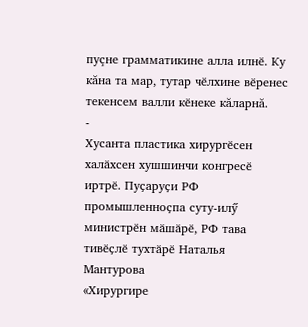пуçне грамматикине алла илнӗ. Ку кăна та мар, тутар чӗлхине вӗренес текенсем валли кӗнеке кăларнă.
-
Хусанта пластика хирургӗсен халӑхсен хушшинчи конгресӗ иртрӗ. Пуҫаруҫи РФ промышленноҫпа суту-илӳ министрӗн мӑшӑрӗ, РФ тава тивӗҫлӗ тухтӑрӗ Наталья Мантурова
«Хирургире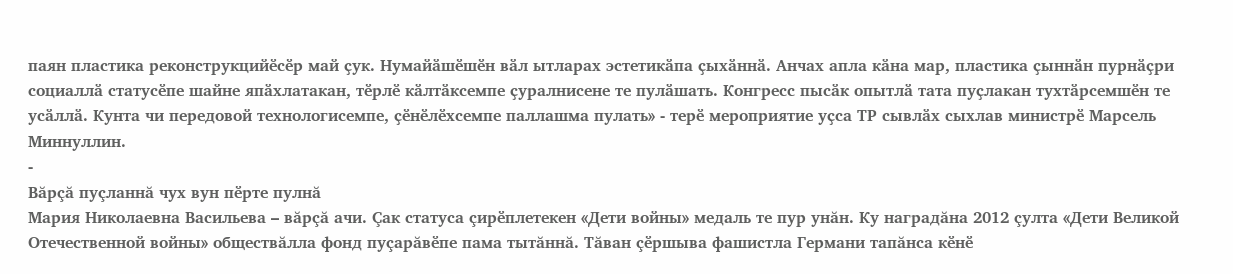паян пластика реконструкцийӗсӗр май ҫук. Нумайӑшӗшӗн вӑл ытларах эстетикӑпа ҫыхӑннӑ. Анчах апла кӑна мар, пластика ҫыннӑн пурнӑҫри социаллӑ статусӗпе шайне япӑхлатакан, тӗрлӗ кӑлтӑксемпе ҫуралнисене те пулӑшать. Конгресс пысӑк опытлӑ тата пуҫлакан тухтӑрсемшӗн те усӑллӑ. Кунта чи передовой технологисемпе, ҫӗнӗлӗхсемпе паллашма пулать» - терӗ мероприятие уҫса ТР сывлӑх сыхлав министрӗ Марсель Миннуллин.
-
Вăрçă пуçланнă чух вун пӗрте пулнă
Мария Николаевна Васильева – вăрçă ачи. Çак статуса çирӗплетекен «Дети войны» медаль те пур унăн. Ку наградăна 2012 çулта «Дети Великой Отечественной войны» обществăлла фонд пуçарăвӗпе пама тытăннă. Тăван çӗршыва фашистла Германи тапăнса кӗнӗ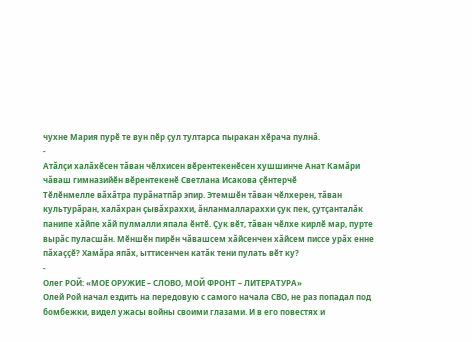чухне Мария пурӗ те вун пӗр çул тултарса пыракан хӗрача пулнă.
-
Атăлçи халăхӗсен тăван чӗлхисен вӗрентекенӗсен хушшинче Анат Камăри чăваш гимназийӗн вӗрентекенӗ Светлана Исакова çӗнтерчӗ
Тӗлӗнмелле вăхăтра пурăнатпăр эпир. Этемшӗн тăван чӗлхерен, тăван культурăран, халăхран çывăхраххи, ăнланмаллараххи çук пек, çутçанталăк панипе хăйпе хăй пулмалли япала ӗнтӗ. Çук вӗт, тăван чӗлхе кирлӗ мар, пурте вырăс пуласшăн. Мӗншӗн пирӗн чăвашсем хăйсенчен хăйсем писсе урăх енне пăхаççӗ? Хамăра япăх, ыттисенчен катăк тени пулать вӗт ку?
-
Олег РОЙ: «МОЕ ОРУЖИЕ – СЛОВО, МОЙ ФРОНТ – ЛИТЕРАТУРА»
Олей Рой начал ездить на передовую с самого начала СВО, не раз попадал под бомбежки, видел ужасы войны своими глазами. И в его повестях и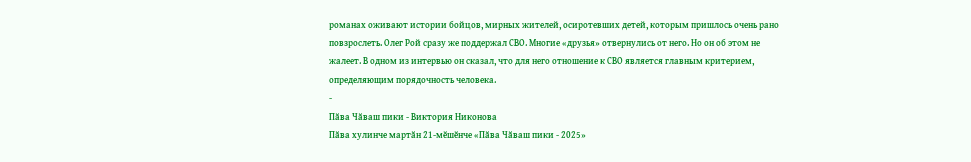романах оживают истории бойцов, мирных жителей, осиротевших детей, которым пришлось очень рано повзрослеть. Олег Рой сразу же поддержал СВО. Многие «друзья» отвернулись от него. Но он об этом не жалеет. В одном из интервью он сказал, что для него отношение к СВО является главным критерием, определяющим порядочность человека.
-
Пӑва Чӑваш пики - Виктория Никонова
Пӑва хулинче мартӑн 21-мӗшӗнче «Пӑва Чӑваш пики - 2025»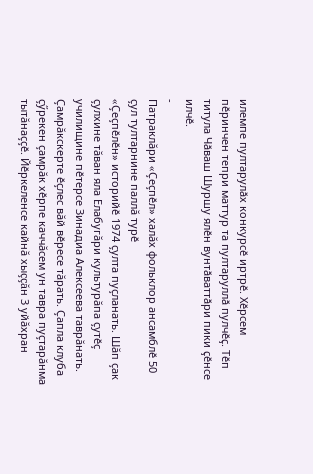илемпе пултарулӑх конкурсӗ иртрӗ. Хӗрсем пӗринчен тепри маттур та пултаруллӑ пулчӗҫ. Тӗп титула Чӑваш Шуршу ялӗн вунтӑваттӑри пики ҫӗнсе илчӗ.
-
Патраклăри «Çеçпӗл» халăх фольклор ансамблӗ 50 çул тултарнине паллă турӗ
«Çеçпӗлӗн» историйӗ 1974 çулта пуçланать. Шăп çак çулхине тăван яла Елабугăри культурăпа çутӗç училищине пӗтерсе Зинадиа Алексеева таврăнать. Çамрăкскерте ӗçлес вăй вӗресе тăрать. Çапла клуба çӳрекен çамрăк хӗрпе каччăсем ун тавра пуçтарăнма тытăнаççӗ. Йӗркеленсе кайнă хыççăн 3 уйăхран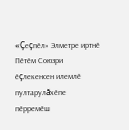«Çеçпӗл» Элметре иртнӗ Пӗтӗм Союзри ӗçлекенсен илемлӗ пултарулăхӗпе пӗрремӗш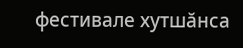фестивале хутшăнса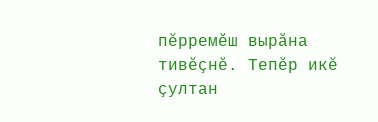пӗрремӗш вырăна тивӗçнӗ. Тепӗр икӗ çултан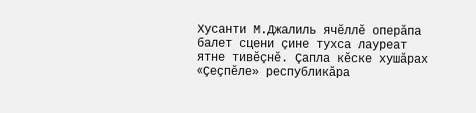Хусанти М.Джалиль ячӗллӗ оперăпа балет сцени çине тухса лауреат ятне тивӗçнӗ. Çапла кӗске хушăрах «Çеçпӗле» республикăра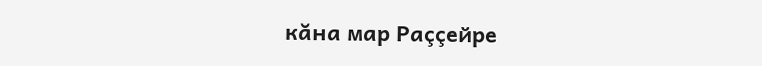кăна мар Раççейре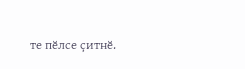те пӗлсе çитнӗ.